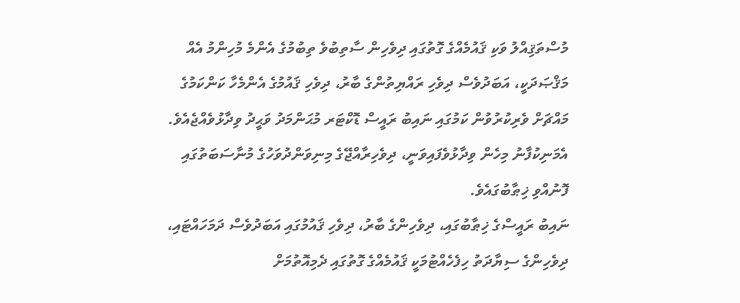މުސްތަޤިއްލު ވަކި ޤައުމެއްގެ ގޮތުގައި ދިވެހިން ސާތިބުވެ ތިބުމުގެ އެންމެ މުހިންމު އެއް މަޤްޞަދަކީ، އަބަދުވެސް ދިވެހި ރައްޔިތުންގެ ބާރު، ދިވެހި ޤައުމުގެ އެންމެހާ ކަންކަމުގެ މައްޗަށް ވެރިކުރުވުން ކަމުގައި ނައިބު ރައީސް ޑޮކްޓަރ މުޙަންމަދު ވަޙީދު ވިދާޅުވެއްޖެއެވެ. އެމަނިކުފާނު މިހެން ވިދާޅުވެފައިވަނީ، ދިވެހިރާއްޖޭގެ މިނިވަންދުވަހުގެ މުނާސަބަތުގައި ފޮނުއްވި ޚިޠާބުގައެވެ.
ނައިބު ރައީސްގެ ޚިޠާބުގައި، ދިވެހިންގެ ބާރު، ދިވެހި ޤައުމުގައި އަބަދުވެސް ދަމަހައްޓައި، ދިވެހިންގެ ސިޔާދަތު ހިފެހެއްޓުމަކީ ޤައުމެއްގެ ގޮތުގައި ދެމިއޮތުމަށް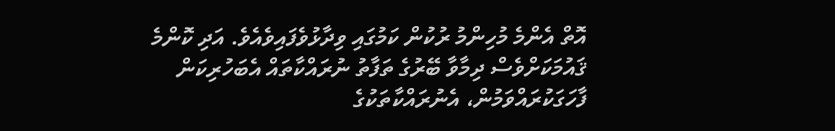އޮތް އެންމެ މުހިންމު ރުކުން ކަމުގައި ވިދާޅުވެފައިވެއެވެ. އަދި ކޮންމެ ޤައުމަކަށްވެސް ދިމާވާ ބޭރުގެ ތަފާތު ނުރައްކާތައް އެބަހުރިކަން ފާހަގަކުރައްވަމުން، އެނުރައްކާތަކުގެ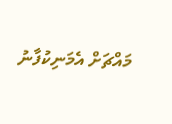މައްޗަށް އެމަނިކުފާނު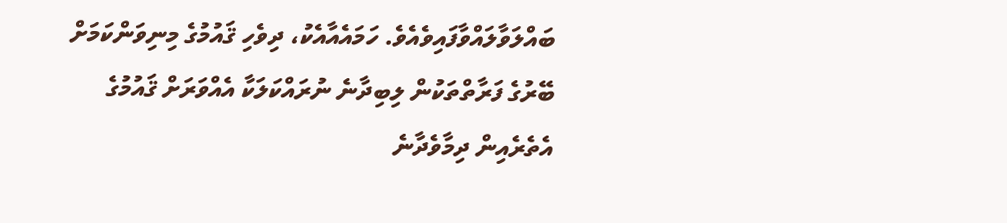ބައްލަވާލައްވާފައިވެއެވެ. ހަމައެއާއެކު، ދިވެހި ޤައުމުގެ މިނިވަންކަމަށް ބޭރުގެ ފަރާތްތަކުން ލިބިދާނެ ނުރައްކަލަކާ އެއްވަރަށް ޤައުމުގެ އެތެރެއިން ދިމާވެދާނެ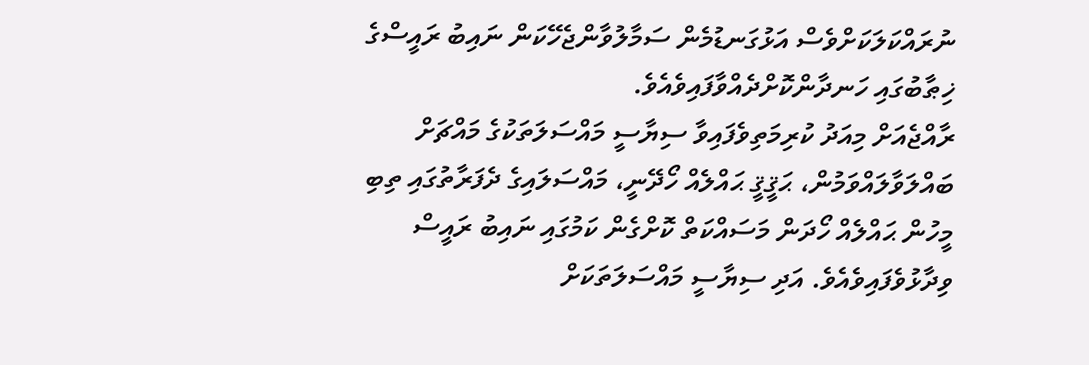ނުރައްކަލަކަށްވެސް އަޅުގަނޑުމެން ސަމާލުވާންޖެހޭކަން ނައިބު ރައީސްގެ ޚިޠާބުގައި ހަނދާންކޮށްދެއްވާފައިވެއެވެ.
ރާއްޖެއަށް މިއަދު ކުރިމަތިވެފައިވާ ސިޔާސީ މައްސަލަތަކުގެ މައްޗަށް ބައްލަވާލައްވަމުން، ޙަޤީޤީ ޙައްލެއް ހޯދޭނީ، މައްސަލައިގެ ދެފަރާތުގައި ތިބި މީހުން ޙައްލެއް ހޯދަން މަސައްކަތް ކޮށްގެން ކަމުގައި ނައިބު ރައީސް ވިދާޅުވެފައިވެއެވެ. އަދި ސިޔާސީ މައްސަލަތަކަށް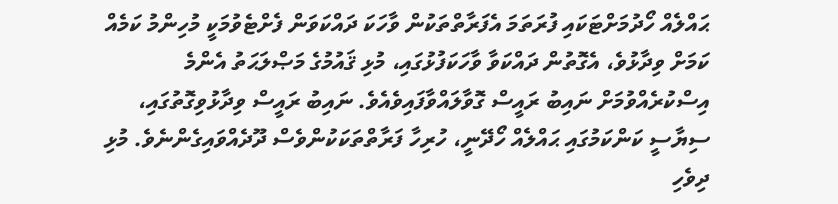ޙައްލެއް ހޯދުމަށްޓަކައި ފުރަތަމަ އެފަރާތްތަކުން ވާހަކަ ދައްކަވަން ފެށްޓެވުމަކީ މުހިންމު ކަމެއް ކަމަށް ވިދާޅުވެ، އެގޮތުން ދައްކަވާ ވާހަކަފުޅުގައި، މުޅި ޤައުމުގެ މަޞްލަޙަތު އެންމެ އިސްކުރެއްވުމަށް ނައިބު ރައީސް ގޮވާލައްވާފައިވެއެވެ. ނައިބު ރައީސް ވިދާޅުވިގޮތުގައި، ސިޔާސީ ކަންކަމުގައި ޙައްލެއް ހޯދޭނީ، ހުރިހާ ފަރާތްތަކަކުންވެސް ދޫދެއްވައިގެންނެވެ. މުޅި ދިވެހި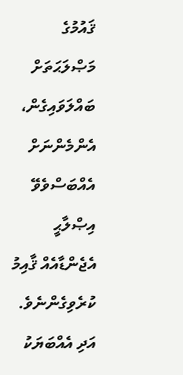ޤައުމުގެ މަޞްލަޙަތަށް ބައްލަވައިގެން، އެންމެންނަށް އެއްބަސްވެވޭ އިޞްލާޙީ އެޖެންޑާއެއް ޤާއިމު ކުރެވިގެންނެވެ. އަދި އެއްބަޔަކު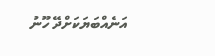އަނެއްބަޔަކަށްދޭ ހޫނު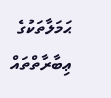ޙަމަލާތަކުގެ ޢިބާރާތްތައް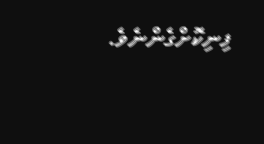ފިނިކޮށްގެންނެވެ.